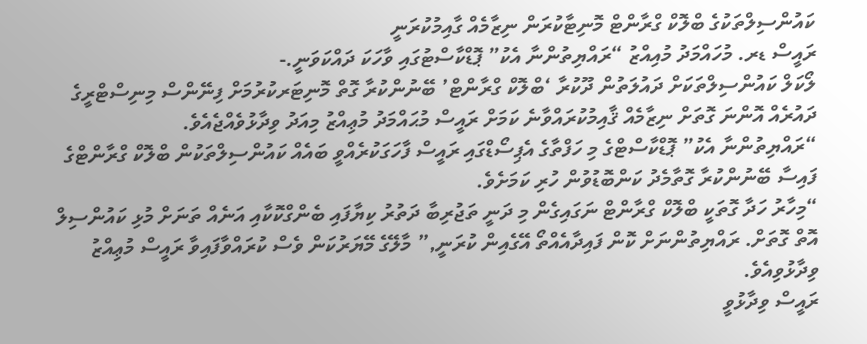ކައުންސިލްތަކުގެ ބްލޮކް ގްރާންޓް މޮނިޓާކުރަން ނިޒާމެއް ގާއިމުކުރަނީ
ރައީސް ޑރ. މުހައްމަދު މުއިއްޒު “ރައްޔިތުންނާ އެކު” ޕޮޑްކާސްޓުގައި ވާހަކަ ދައްކަވަނީ.-
ލޯކަލް ކައުންސިލްތަކަށް ދައުލަތުން ދޫކުރާ ‘ބްލޮކް ގްރާންޓް’ ބޭނުންކުރާ ގޮތް މޮނިޓަރކުރުމަށް ފިނޭންސް މިނިސްޓްރީގެ ދައުރެއް އޮންނަ ގޮތަށް ނިޒާމެއް ޤާއިމުކުރައްވާނެ ކަމަށް ރައީސް މުޙައްމަދު މުޢިއްޒު މިއަދު ވިދާޅުވެއްޖެއެވެ.
“ރައްޔިތުންނާ އެކު” ޕޮޑްކާސްޓްގެ މި ހަފްތާގެ އެޕިސޯޑްގައި ރައީސް ފާހަގަކުރެއްވީ ބައެއް ކައުންސިލްތަކުން ބްލޮކް ގްރާންޓްގެ ފައިސާ ބޭނުންކުރާ ގޮތާމެދު ކަންބޮޑުވުން ހުރި ކަމަށެވެ.
“މިހާރު ހަދާ ގޮތަކީ ބްލޮކް ގްރާންޓް ނަގައިގެން މި ދަނީ ތަޖުރިބާ ދަތުރު ކިޔާފައި ބެންގްކޮކާއި އަނެއް ތަނަށް މުޅި ކައުންސިލް އޮތް ގޮތަށް. ރައްޔިތުންނަށް ކޮން ފައިދާއެއްތޯ އޭގެއިން ކުރަނީ,” މާލޭގެ މޭޔަރުކަން ވެސް ކުރައްވާފައިވާ ރައީސް މުޢިއްޒު ވިދާޅުވިއެވެ.
ރައީސް ވިދާޅުވީ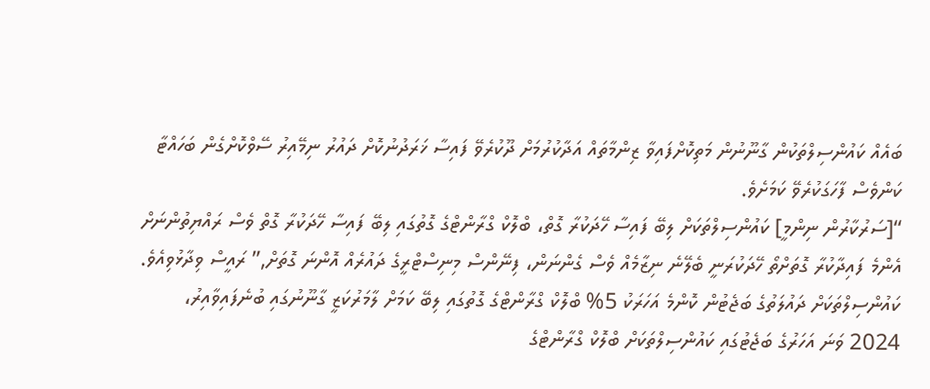ބައެއް ކައުންސިލްތަކުން ގާނޫނުން މަތިކޮށްފައިވާ ޒިންމާތައް އަދާކުރުމަށް ދޫކުރެވޭ ފައިސާ ޚަރަދުނުކޮށް ދައުރު ނިމޭއިރު ސޭވްކޮށްގެން ބަހައްޓާ ކަންވެސް ފާހަގަކުރެވޭ ކަމަށެވެ.
“[ސަރުކާރުން ނިންމީ] ކައުންސިލްތަކަށް ލިބޭ ފައިސާ ހޭދަކުރާ ގޮތް، ބްލޮކް ގްރާންޓްގެ ގޮތުގައި ލިބޭ ފައިސާ ހޭދަކުރާ ގޮތް ވެސް ރައްޔިތުންނަށް އެންމެ ފައިދާކުރާ ގޮތަށްތޯ ހޭދަކުރަނީ ބެލޭނެ ނިޒާމެއް ވެސް ގެންނަން، ފިނޭންސް މިނިސްޓްރީގެ ދައުރެއް އޮންނަ ގޮތަށް,” ރައީސް ވިދާޅުވިއެވެ.
ކައުންސިލްތަކަށް ދައުލަތުގެ ބަޖެޓުން ކޮންމެ އަހަރަކު 5% ބްލޮކް ގްރާންޓްގެ ގޮތުގައި ލިބޭ ކަމަށް ލާމަރުކަޒީ ގާނޫނުގައި ބުނެފައިވާއިރު، 2024 ވަނަ އަހަރުގެ ބަޖެޓުގައި ކައުންސިލްތަކަށް ބްލޮކް ގްރާންޓްގެ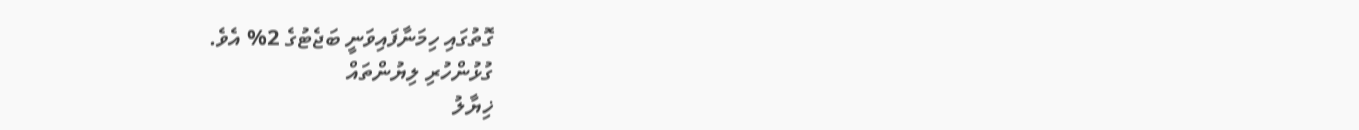ގޮތުގައި ހިމަނާފައިވަނީ ބަޖެޓުގެ 2% އެވެ.
ގުޅުންހުރި ލިޔުންތައް
ޚިޔާލު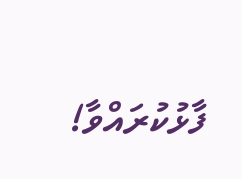ފާޅުކުރައްވާ!